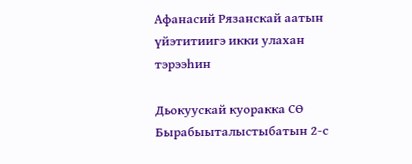Афанасий Рязанскай аатын үйэтитиигэ икки улахан тэрээһин

Дьокуускай куоракка СӨ Бырабыыталыстыбатын 2-с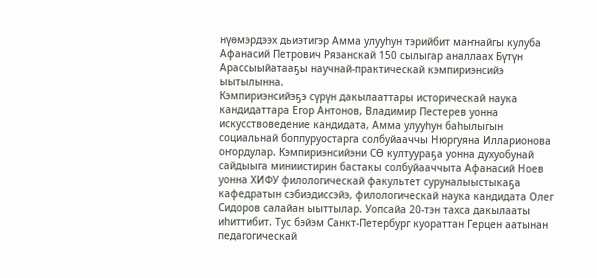нүөмэрдээх дьиэтигэр Амма улууһун тэрийбит маҥнайгы кулуба Афанасий Петрович Рязанскай 150 сылыгар аналлаах Бүтүн Арассыыйатааҕы научнай-практическай кэмпириэнсийэ  ыытылынна.
Кэмпириэнсийэҕэ сүрүн дакылааттары историческай наука кандидаттара Егор Антонов, Владимир Пестерев уонна искусствоведение кандидата, Амма улууһун баһылыгын социальнай боппуруостарга солбуйааччы Нюргуяна Илларионова оҥордулар. Кэмпириэнсийэни СӨ култуураҕа уонна духуобунай сайдыыга миниистирин бастакы солбуйааччыта Афанасий Ноев уонна ХИФУ филологическай факультет суруналыыстыкаҕа кафедратын сэбиэдиссэйэ, филологическай наука кандидата Олег Сидоров салайан ыыттылар. Уопсайа 20-тэн тахса дакылааты иһиттибит. Тус бэйэм Санкт-Петербург куораттан Герцен аатынан педагогическай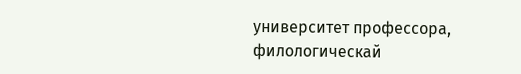университет профессора, филологическай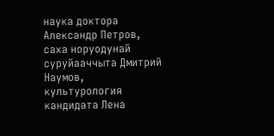наука доктора Александр Петров, саха норуодунай суруйааччыта Дмитрий Наумов, культурология кандидата Лена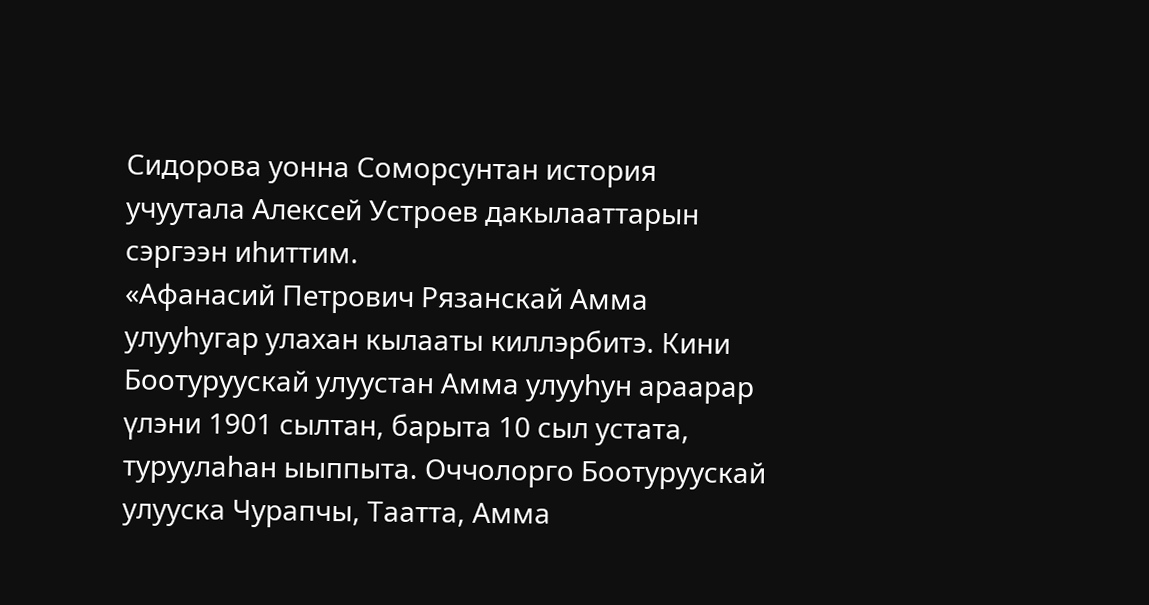Сидорова уонна Соморсунтан история учуутала Алексей Устроев дакылааттарын сэргээн иһиттим.
«Афанасий Петрович Рязанскай Амма улууһугар улахан кылааты киллэрбитэ. Кини Боотуруускай улуустан Амма улууһун араарар үлэни 1901 сылтан, барыта 10 сыл устата, туруулаһан ыыппыта. Оччолорго Боотуруускай улууска Чурапчы, Таатта, Амма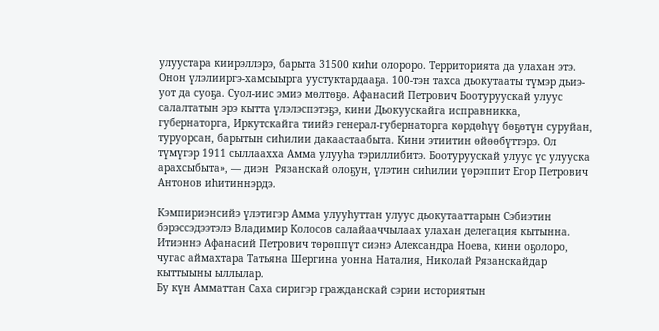улуустара киирэллэрэ, барыта 31500 киһи олороро. Территорията да улахан этэ. Онон үлэлииргэ-хамсыырга уустуктардааҕа. 100-тэн тахса дьокутааты түмэр дьиэ-уот да суоҕа. Суол-иис эмиэ мөлтөҕө. Афанасий Петрович Боотуруускай улуус салалтатын эрэ кытта үлэлэспэтэҕэ, кини Дьокуускайга исправникка, губернаторга, Иркутскайга тиийэ генерал-губернаторга көрдөһүү бөҕөтүн суруйан, туруорсан, барытын сиһилии дакаастаабыта. Кини этиитин өйөөбүттэрэ. Ол түмүгэр 1911 сыллаахха Амма улууһа тэриллибитэ. Боотуруускай улуус үс улууска арахсыбыта», — диэн  Рязанскай олоҕун, үлэтин сиһилии үөрэппит Егор Петрович Антонов иһитиннэрдэ.

Кэмпириэнсийэ үлэтигэр Амма улууһуттан улуус дьокутааттарын Сэбиэтин бэрэссэдээтэлэ Владимир Колосов салайааччылаах улахан делегация кытынна. Итиэннэ Афанасий Петрович төрөппүт сиэнэ Александра Ноева, кини оҕолоро, чугас аймахтара Татьяна Шергина уонна Наталия, Николай Рязанскайдар кыттыыны ыллылар.
Бу күн Амматтан Саха сиригэр гражданскай сэрии историятын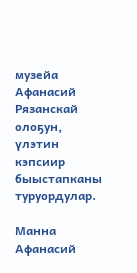музейа Афанасий Рязанскай олоҕун, үлэтин кэпсиир быыстапканы туруордулар.

Манна Афанасий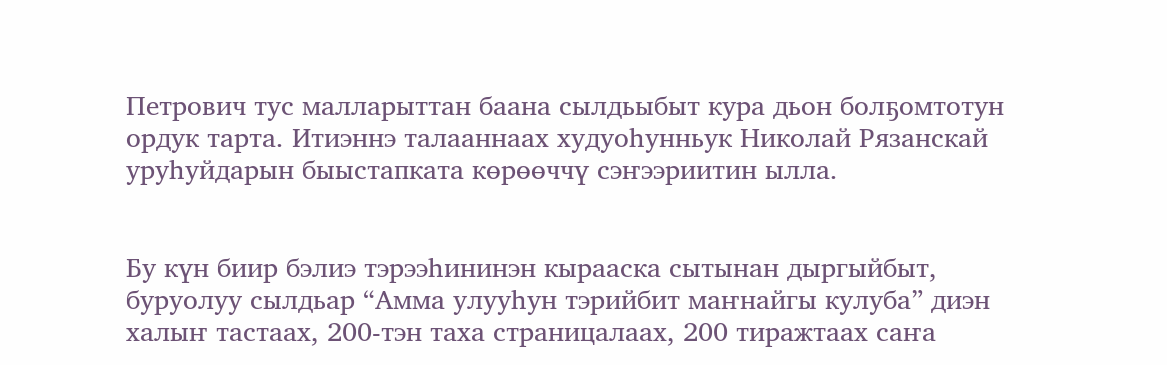Петрович тус малларыттан баана сылдьыбыт кура дьон болҕомтотун ордук тарта. Итиэннэ талааннаах худуоһунньук Николай Рязанскай уруһуйдарын быыстапката көрөөччү сэҥээриитин ылла.


Бу күн биир бэлиэ тэрээһининэн кырааска сытынан дыргыйбыт, буруолуу сылдьар “Амма улууһун тэрийбит маҥнайгы кулуба” диэн халыҥ тастаах, 200-тэн таха страницалаах, 200 тиражтаах саҥа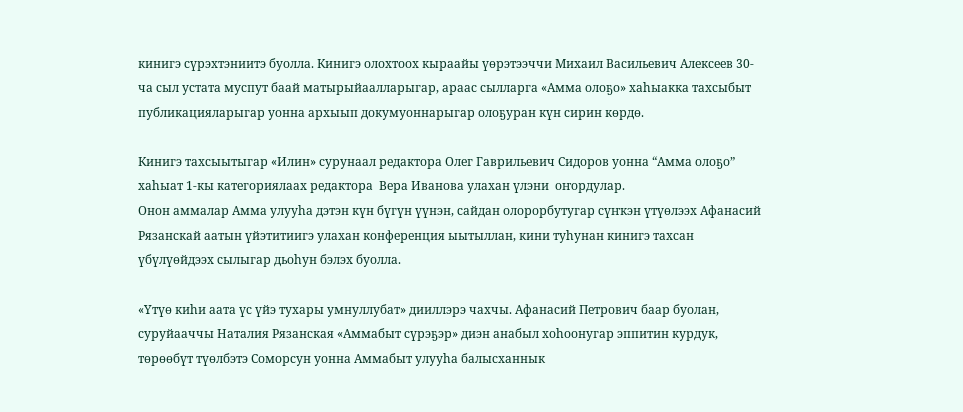кинигэ сүрэхтэниитэ буолла. Кинигэ олохтоох кыраайы үөрэтээччи Михаил Васильевич Алексеев 30-ча сыл устата муспут баай матырыйаалларыгар, араас сылларга «Амма олоҕо» хаһыакка тахсыбыт публикацияларыгар уонна архыып докумуоннарыгар олоҕуран күн сирин көрдө.

Кинигэ тахсыытыгар «Илин» сурунаал редактора Олег Гаврильевич Сидоров уонна “Амма олоҕо” хаһыат 1-кы категориялаах редактора  Вера Иванова улахан үлэни  оҥордулар.
Онон аммалар Амма улууһа дэтэн күн бүгүн үүнэн, сайдан олорорбутугар сүҥкэн үтүөлээх Афанасий Рязанскай аатын үйэтитиигэ улахан конференция ыытыллан, кини туһунан кинигэ тахсан үбүлүөйдээх сылыгар дьоһун бэлэх буолла.

«Үтүө киһи аата үс үйэ тухары умнуллубат» дииллэрэ чахчы. Афанасий Петрович баар буолан, суруйааччы Наталия Рязанская «Аммабыт сүрэҕэр» диэн анабыл хоһоонугар эппитин курдук, төрөөбүт түөлбэтэ Соморсун уонна Аммабыт улууһа балысханнык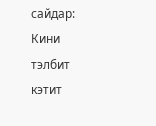сайдар:
Кини тэлбит кэтит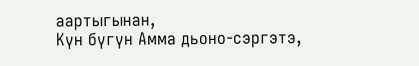аартыгынан,
Күн бүгүн Амма дьоно-сэргэтэ,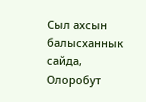Сыл ахсын балысханнык сайда,
Олоробут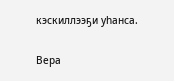кэскиллээҕи уһанса.

Вера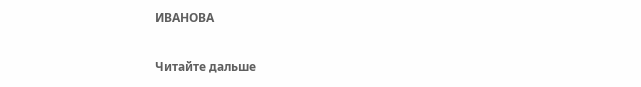ИВАНОВА

Читайте дальше